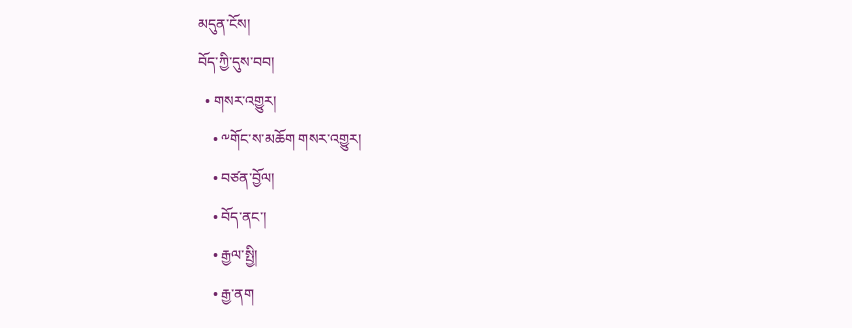མདུན་ངོས།
བོད་ཀྱི་དུས་བབ།
  • གསར་འགྱུར།
    • ༸གོང་ས་མཆོག གསར་འགྱུར།
    • བཙན་བྱོལ།
    • བོད་ནང་།
    • རྒྱལ་སྤྱི།
    • རྒྱ་ནག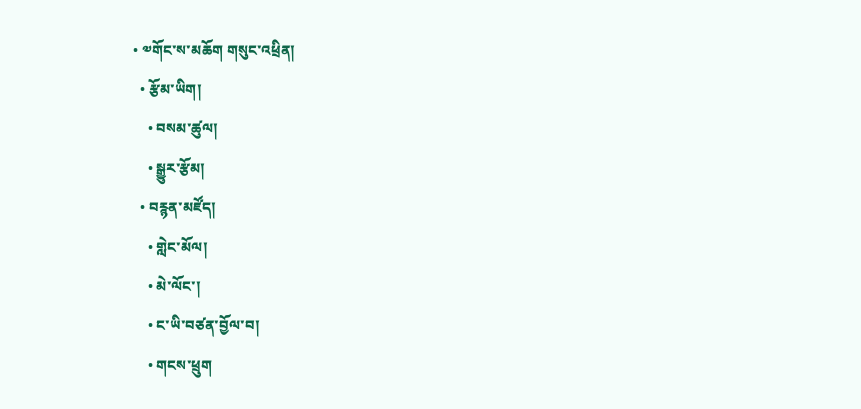• ༧གོང་ས་མཆོག གསུང་འཕྲིན།
  • རྩོམ་ཡིག།
    • བསམ་ཚུལ།
    • སྒྱུར་རྩོམ།
  • བརྙན་མཛོད།
    • གླེང་མོལ།
    • མེ་ལོང་།
    • ང་ཡི་བཙན་བྱོལ་བ།
    • གངས་ཕྲུག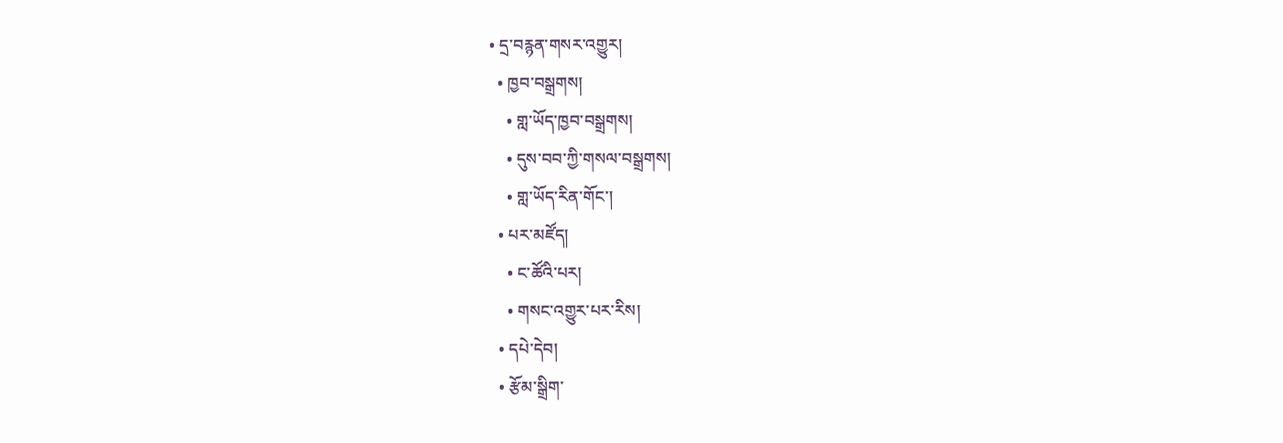• དྲ་བརྙན་གསར་འགྱུར།
  • ཁྱབ་བསྒྲགས།
    • གླ་ཡོད་ཁྱབ་བསྒྲགས།
    • དུས་བབ་ཀྱི་གསལ་བསྒྲགས།
    • གླ་ཡོད་རིན་གོང་།
  • པར་མཛོད།
    • ང་ཚོའི་པར།
    • གསང་འགྱུར་པར་རིས།
  • དཔེ་དེབ།
  • རྩོམ་སྒྲིག་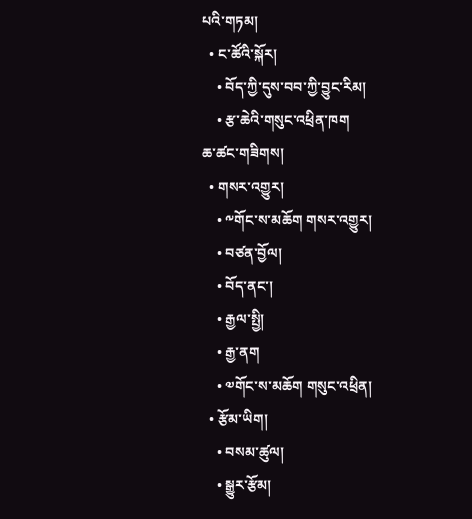པའི་གཏམ།
  • ང་ཚོའི་སྐོར།
    • བོད་ཀྱི་དུས་བབ་ཀྱི་བྱུང་རིམ།
    • རྩ་ཆེའི་གསུང་འཕྲིན་ཁག
ཆ་ཚང་གཟིགས།
  • གསར་འགྱུར།
    • ༸གོང་ས་མཆོག གསར་འགྱུར།
    • བཙན་བྱོལ།
    • བོད་ནང་།
    • རྒྱལ་སྤྱི།
    • རྒྱ་ནག
    • ༧གོང་ས་མཆོག གསུང་འཕྲིན།
  • རྩོམ་ཡིག།
    • བསམ་ཚུལ།
    • སྒྱུར་རྩོམ།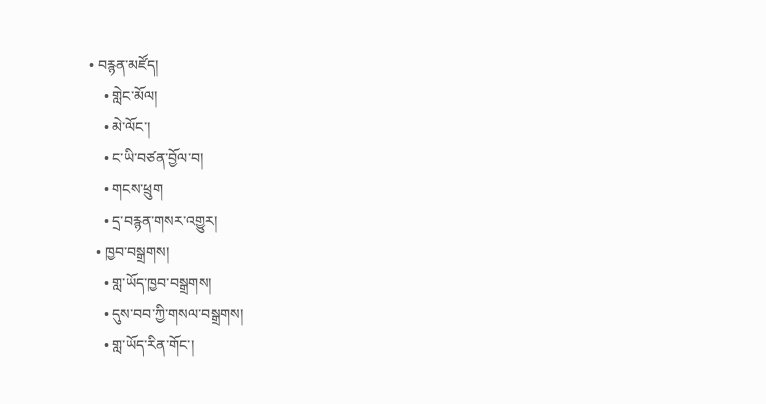• བརྙན་མཛོད།
    • གླེང་མོལ།
    • མེ་ལོང་།
    • ང་ཡི་བཙན་བྱོལ་བ།
    • གངས་ཕྲུག
    • དྲ་བརྙན་གསར་འགྱུར།
  • ཁྱབ་བསྒྲགས།
    • གླ་ཡོད་ཁྱབ་བསྒྲགས།
    • དུས་བབ་ཀྱི་གསལ་བསྒྲགས།
    • གླ་ཡོད་རིན་གོང་།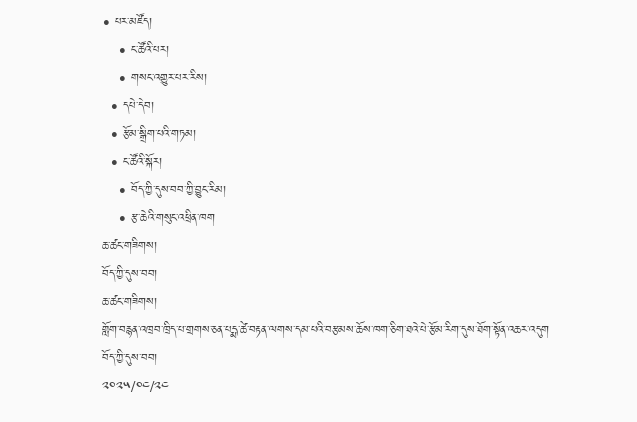• པར་མཛོད།
    • ང་ཚོའི་པར།
    • གསང་འགྱུར་པར་རིས།
  • དཔེ་དེབ།
  • རྩོམ་སྒྲིག་པའི་གཏམ།
  • ང་ཚོའི་སྐོར།
    • བོད་ཀྱི་དུས་བབ་ཀྱི་བྱུང་རིམ།
    • རྩ་ཆེའི་གསུང་འཕྲིན་ཁག
ཆ་ཚང་གཟིགས།
བོད་ཀྱི་དུས་བབ།
ཆ་ཚང་གཟིགས།
གློག་བརྙན་འཁྲབ་ཁྲིད་པ་གྲགས་ཅན་པདྨ་ཚེ་བརྟན་ལགས་དམ་པའི་བརྩམས་ཆོས་ཁག་ཅིག་ཐའེ་པེ་རྩོམ་རིག་དུས་ཐོག་སྟོན་འཆར་འདུག
བོད་ཀྱི་དུས་བབ།
༢༠༢༥/༠༤/༢༤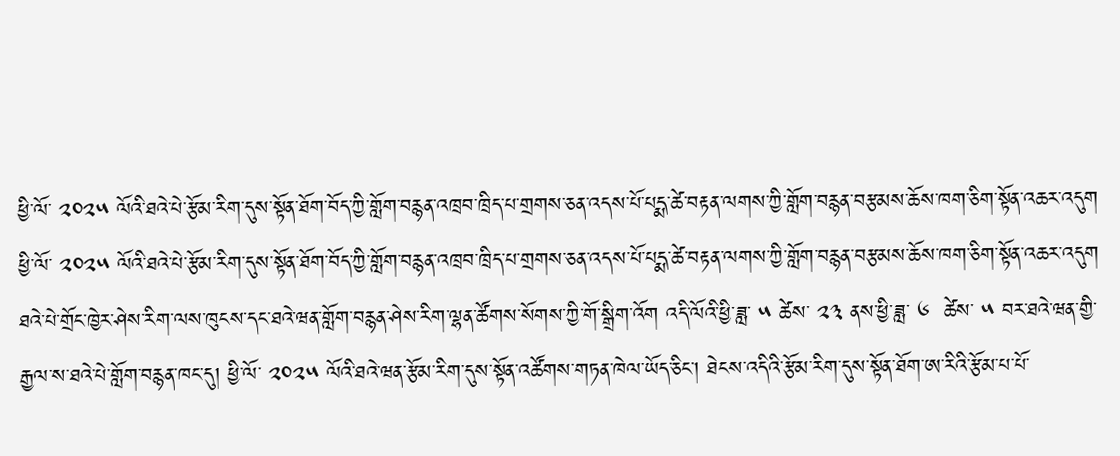ཕྱི་ལོ་ ༢༠༢༥ ལོའི་ཐའེ་པེ་རྩོམ་རིག་དུས་སྟོན་ཐོག་བོད་ཀྱི་གློག་བརྙན་འཁྲབ་ཁྲིད་པ་གྲགས་ཅན་འདས་པོ་པདྨ་ཚེ་བརྟན་ལགས་ཀྱི་གློག་བརྙན་བརྩམས་ཆོས་ཁག་ཅིག་སྟོན་འཆར་འདུག
ཕྱི་ལོ་ ༢༠༢༥ ལོའི་ཐའེ་པེ་རྩོམ་རིག་དུས་སྟོན་ཐོག་བོད་ཀྱི་གློག་བརྙན་འཁྲབ་ཁྲིད་པ་གྲགས་ཅན་འདས་པོ་པདྨ་ཚེ་བརྟན་ལགས་ཀྱི་གློག་བརྙན་བརྩམས་ཆོས་ཁག་ཅིག་སྟོན་འཆར་འདུག
ཐའེ་པེ་གྲོང་ཁྱེར་ཤེས་རིག་ལས་ཁུངས་དང་ཐའེ་ཝན་གློག་བརྙན་ཤེས་རིག་ལྷན་ཚོགས་སོགས་ཀྱི་གོ་སྒྲིག་འོག འདི་ལོའི་ཕྱི་ཟླ་ ༥ ཚེས་ ༢༣ ནས་ཕྱི་ཟླ་ ༦  ཚེས་ ༥ བར་ཐའེ་ཝན་གྱི་རྒྱལ་ས་ཐའེ་པེ་གློག་བརྙན་ཁང་དུ། ཕྱི་ལོ་ ༢༠༢༥ ལོའི་ཐའེ་ཝན་རྩོམ་རིག་དུས་སྟོན་འཚོགས་གཏན་ཁེལ་ཡོད་ཅིང་། ཐེངས་འདིའི་རྩོམ་རིག་དུས་སྟོན་ཐོག་ཨ་རིའི་རྩོམ་པ་པོ་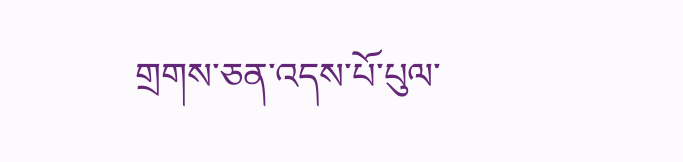གྲགས་ཅན་འདས་པོ་པུལ་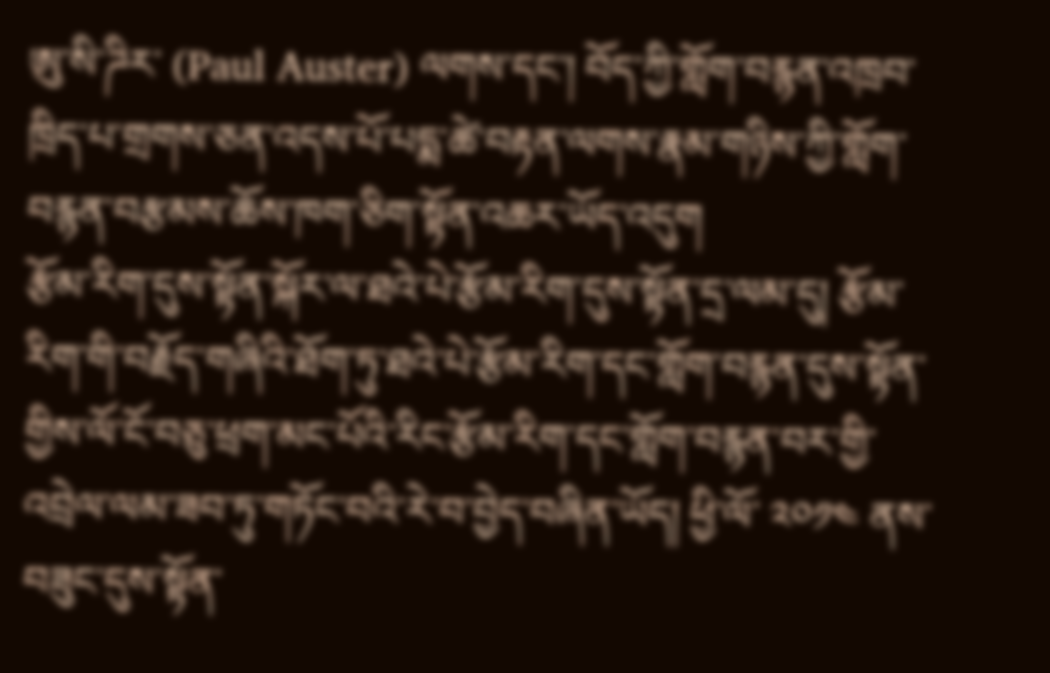ཨུ་སི་ཌིར་ (Paul Auster) ལགས་དང་། བོད་ཀྱི་གློག་བརྙན་འཁྲབ་ཁྲིད་པ་གྲགས་ཅན་འདས་པོ་པདྨ་ཚེ་བརྟན་ལགས་རྣམ་གཉིས་ཀྱི་གློག་བརྙན་བརྩམས་ཆོས་ཁག་ཅིག་སྟོན་འཆར་ཡོད་འདུག
རྩོམ་རིག་དུས་སྟོན་སྐོར་ལ་ཐའེ་པེ་རྩོམ་རིག་དུས་སྟོན་དྲ་ལམ་དུ། རྩོམ་རིག་གི་བརྗོད་གཞིའི་ཐོག་ཏུ་ཐའེ་པེ་རྩོམ་རིག་དང་གློག་བརྙན་དུས་སྟོན་གྱིས་ལོ་ངོ་བཅུ་ཕྲག་མང་པོའི་རིང་རྩོམ་རིག་དང་གློག་བརྙན་བར་གྱི་འབྲེལ་ལམ་ཟབ་ཏུ་གཏོང་བའི་རེ་བ་བྱེད་བཞིན་ཡོད། ཕྱི་ལོ་ ༢༠༡༤ ནས་བཟུང་དུས་སྟོན་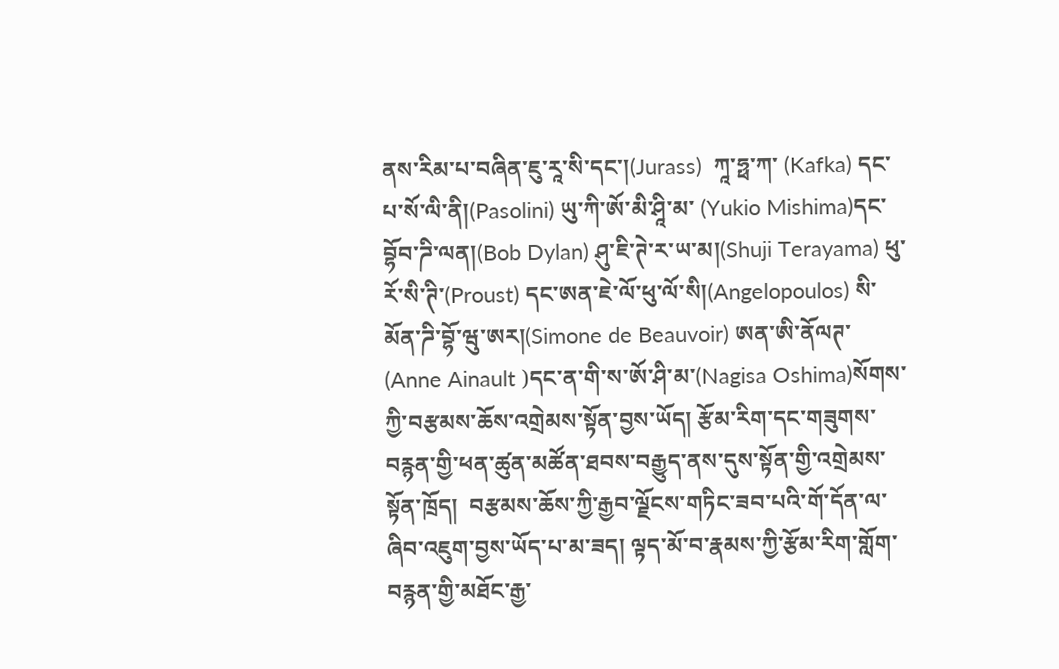ནས་རིམ་པ་བཞིན་ཇུ་རཱ་སི་དང་།(Jurass)  ཀཱ་ཧྥ་ཀ་ (Kafka) དང་པ་སོ་ལི་ནི།(Pasolini) ཡུ་ཀི་ཨོ་མི་ཤཱི་མ་ (Yukio Mishima)དང་བྷོབ་ཌི་ལན།(Bob Dylan) ཤུ་ཇི་ཊེ་ར་ཡ་མ།(Shuji Terayama) ཕུ་རོ་སི་ཊི་(Proust) དང་ཨན་ཇེ་ལོ་ཕུ་ལོ་སི།(Angelopoulos) སི་མོན་ཌི་བྷོ་ཝུ་ཨར།(Simone de Beauvoir) ཨན་ཨི་ནོལཊ་ (Anne Ainault )དང་ན་གི་ས་ཨོ་ཤི་མ་(Nagisa Oshima)སོགས་ཀྱི་བརྩམས་ཆོས་འགྲེམས་སྟོན་བྱས་ཡོད། རྩོམ་རིག་དང་གཟུགས་བརྙན་གྱི་ཕན་ཚུན་མཚོན་ཐབས་བརྒྱུད་ནས་དུས་སྟོན་གྱི་འགྲེམས་སྟོན་ཁྲོད།  བརྩམས་ཆོས་ཀྱི་རྒྱབ་ལྗོངས་གཏིང་ཟབ་པའི་གོ་དོན་ལ་ཞིབ་འཇུག་བྱས་ཡོད་པ་མ་ཟད། ལྟད་མོ་བ་རྣམས་ཀྱི་རྩོམ་རིག་གློག་བརྙན་གྱི་མཐོང་རྒྱ་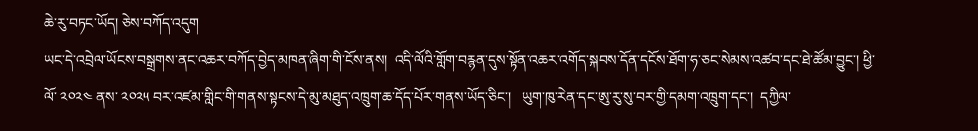ཆེ་རུ་བཏང་ཡོད། ཅེས་བཀོད་འདུག
ཡང་དེ་འབྲེལ་ཡོངས་བསྒྲགས་ནང་འཆར་བཀོད་བྱེད་མཁན་ཞིག་གི་ངོས་ནས།  འདི་ལོའི་གློག་བརྙན་དུས་སྟོན་འཆར་འགོད་སྐབས་དོན་དངོས་ཐོག་ཧ་ཅང་སེམས་འཚབ་དང་ཐེ་ཚོམ་བྱུང་། ཕྱི་ལོ་ ༢༠༢༤ ནས་ ༢༠༢༥ བར་འཛམ་གླིང་གི་གནས་སྟངས་དེ་མུ་མཐུད་འཁྲུག་ཆ་དོད་པོར་གནས་ཡོད་ཅིང་།   ཡུག་ཁུ་རེན་དང་ཨུ་རུ་སུ་བར་གྱི་དམག་འཁྲུག་དང་།  དཀྱིལ་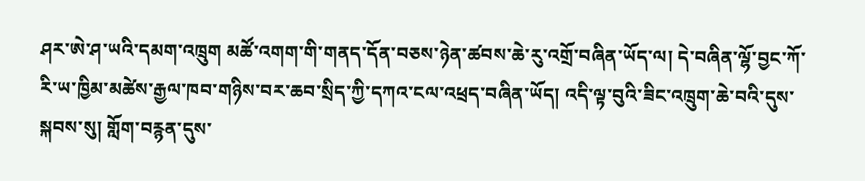ཤར་ཨེ་ཤ་ཡའི་དམག་འཁྲུག མཚོ་འགག་གི་གནད་དོན་བཅས་ཉེན་ཚབས་ཆེ་རུ་འགྲོ་བཞིན་ཡོད་ལ། དེ་བཞིན་ལྷོ་བྱང་ཀོ་རི་ཡ་ཁྱིམ་མཚེས་རྒྱལ་ཁབ་གཉིས་བར་ཆབ་སྲིད་ཀྱི་དཀའ་ངལ་འཕྲད་བཞིན་ཡོད། འདི་ལྟ་བུའི་ཟིང་འཁྲུག་ཆེ་བའི་དུས་སྐབས་སུ། གློག་བརྙན་དུས་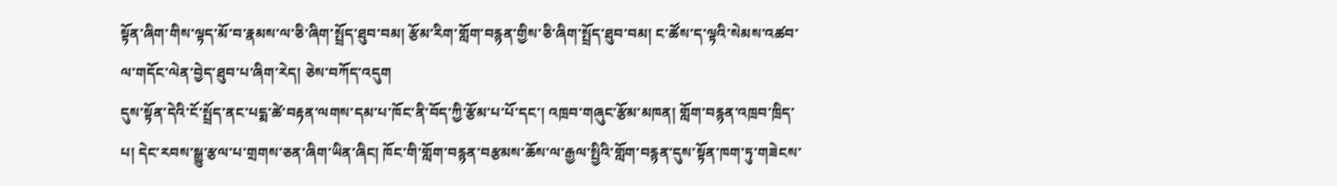སྟོན་ཞིག་གིས་ལྟད་མོ་བ་རྣམས་ལ་ཅི་ཞིག་སྤྲོད་ཐུབ་བམ། རྩོམ་རིག་གློག་བརྙན་གྱིས་ཅི་ཞིག་སྤྲོད་ཐུབ་བམ། ང་ཚོས་ད་ལྟའི་སེམས་འཚབ་ལ་གདོང་ལེན་བྱེད་ཐུབ་པ་ཞིག་རེད། ཅེས་བཀོད་འདུག
དུས་སྟོན་དེའི་ངོ་སྤྲོད་ནང་པདྨ་ཚེ་བརྟན་ལགས་དམ་པ་ཁོང་ནི་བོད་ཀྱི་རྩོམ་པ་པོ་དང་། འཁྲབ་གཞུང་རྩོམ་མཁན། གློག་བརྙན་འཁྲབ་ཁྲིད་པ། དེང་རབས་སྒྱུ་རྩལ་པ་གྲགས་ཅན་ཞིག་ཡིན་ཞིང། ཁོང་གི་གློག་བརྙན་བརྩམས་ཆོས་ལ་རྒྱལ་སྤྱིའི་གློག་བརྙན་དུས་སྟོན་ཁག་ཏུ་གཟེངས་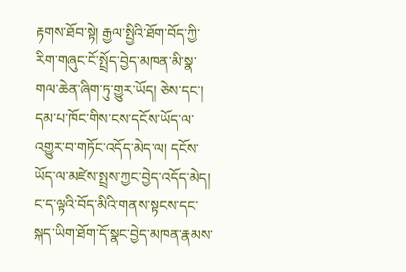རྟགས་ཐོབ་སྟེ། རྒྱལ་སྤྱིའི་ཐོག་བོད་ཀྱི་རིག་གཞུང་ངོ་སྤྲོད་བྱེད་མཁན་མི་སྣ་གལ་ཆེན་ཞིག་ཏུ་གྱུར་ཡོད། ཅེས་དང་། དམ་པ་ཁོང་གིས་ངས་དངོས་ཡོད་ལ་འགྱུར་བ་གཏོང་འདོད་མེད་ལ། དངོས་ཡོད་ལ་མཛེས་སྤྲས་ཀྱང་བྱེད་འདོད་མེད། ང་ད་ལྟའི་བོད་མིའི་གནས་སྟངས་དང་སྐད་ཡིག་ཐོག་དོ་སྣང་བྱེད་མཁན་རྣམས་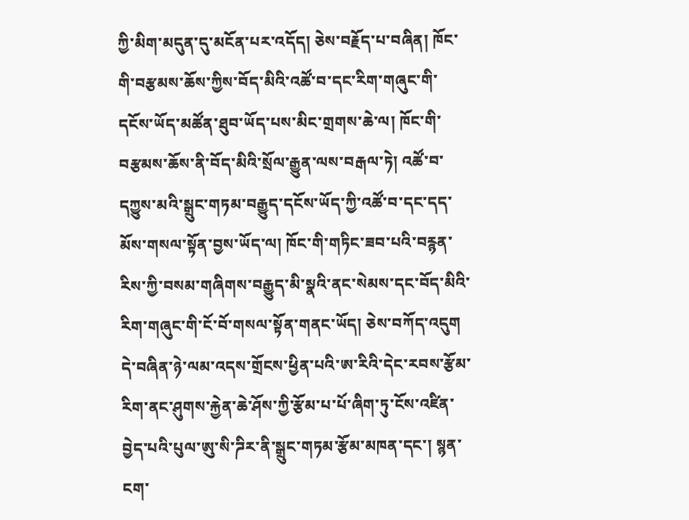ཀྱི་མིག་མདུན་དུ་མངོན་པར་འདོད། ཅེས་བརྗོད་པ་བཞིན། ཁོང་གི་བརྩམས་ཆོས་ཀྱིས་བོད་མིའི་འཚོ་བ་དང་རིག་གཞུང་གི་དངོས་ཡོད་མཚོན་ཐུབ་ཡོད་པས་མིང་གྲགས་ཆེ་ལ། ཁོང་གི་བརྩམས་ཆོས་ནི་བོད་མིའི་སྲོལ་རྒྱུན་ལས་བརྒལ་ཏེ། འཚོ་བ་དཀྱུས་མའི་སྒྲུང་གཏམ་བརྒྱུད་དངོས་ཡོད་ཀྱི་འཚོ་བ་དང་དད་མོས་གསལ་སྟོན་བྱས་ཡོད་ལ། ཁོང་གི་གཏིང་ཟབ་པའི་བརྙན་རིས་ཀྱི་བསམ་གཞིགས་བརྒྱུད་མི་སྣའི་ནང་སེམས་དང་བོད་མིའི་རིག་གཞུང་གི་ངོ་བོ་གསལ་སྟོན་གནང་ཡོད། ཅེས་བཀོད་འདུག
དེ་བཞིན་ཉེ་ལམ་འདས་གྲོངས་ཕྱིན་པའི་ཨ་རིའི་དེང་རབས་རྩོམ་རིག་ནང་ཤུགས་རྐྱེན་ཆེ་ཤོས་ཀྱི་རྩོམ་པ་པོ་ཞིག་ཏུ་ངོས་འཛིན་བྱེད་པའི་པུལ་ཨུ་སི་ཌིར་ནི་སྒྲུང་གཏམ་རྩོམ་མཁན་དང་། སྙན་ངག་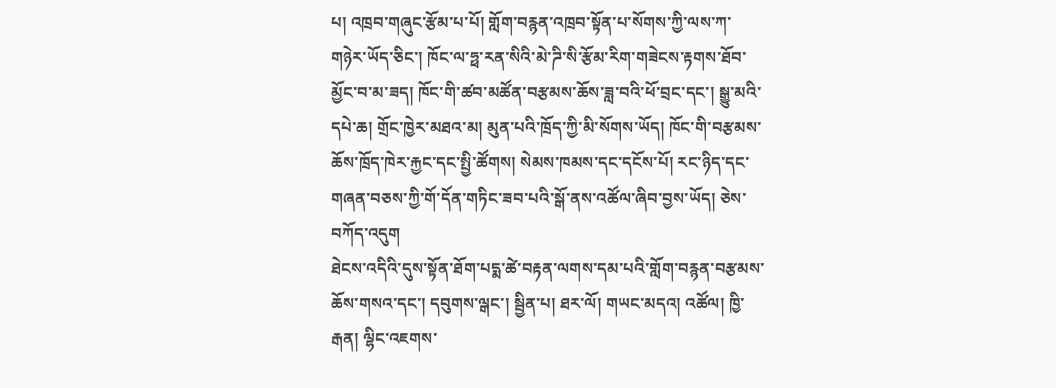པ། འཁྲབ་གཞུང་རྩོམ་པ་པོ། གློག་བརྙན་འཁྲབ་སྟོན་པ་སོགས་ཀྱི་ལས་ཀ་གཉེར་ཡོད་ཅིང་། ཁོང་ལ་ཧྥ་རན་སིའི་མེ་ཌི་སི་རྩོམ་རིག་གཟེངས་རྟགས་ཐོབ་མྱོང་བ་མ་ཟད། ཁོང་གི་ཚབ་མཚོན་བརྩམས་ཆོས་ཟླ་བའི་ཕོ་བྲང་དང་། སྒྱུ་མའི་དཔེ་ཆ། གྲོང་ཁྱེར་མཐའ་མ། མུན་པའི་ཁྲོད་ཀྱི་མི་སོགས་ཡོད། ཁོང་གི་བརྩམས་ཆོས་ཁྲོད་ཁེར་རྐྱང་དང་སྤྱི་ཚོགས། སེམས་ཁམས་དང་དངོས་པོ། རང་ཉིད་དང་གཞན་བཅས་ཀྱི་གོ་དོན་གཏིང་ཟབ་པའི་སྒོ་ནས་འཚོལ་ཞིབ་བྱས་ཡོད། ཅེས་བཀོད་འདུག
ཐེངས་འདིའི་དུས་སྟོན་ཐོག་པདྨ་ཚེ་བརྟན་ལགས་དམ་པའི་གློག་བརྙན་བརྩམས་ཆོས་གསའ་དང་། དབུགས་ལྒང་། སྦྱིན་པ། ཐར་ལོ། གཡང་མདའ། འཚོལ། ཁྱི་རྒན། ལྷིང་འཇགས་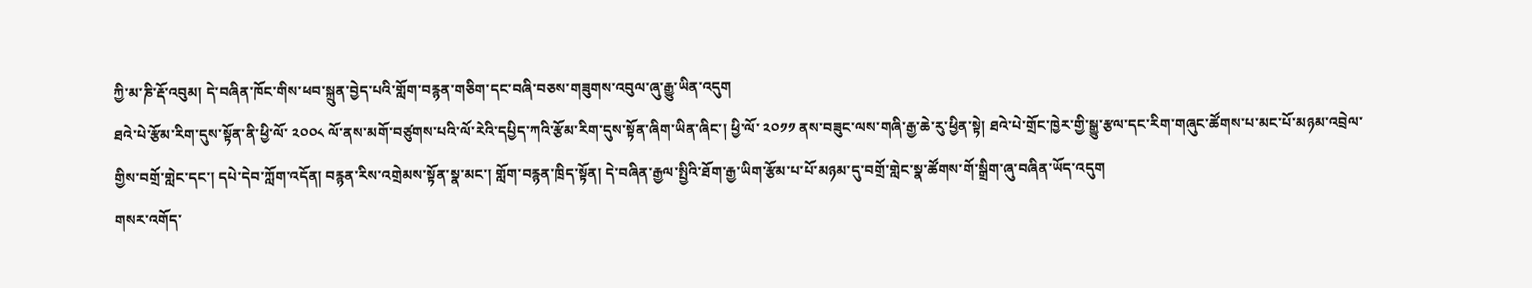ཀྱི་མ་ཎི་རྡོ་འབུམ། དེ་བཞིན་ཁོང་གིས་ཕབ་སྐྲུན་བྱེད་པའི་གློག་བརྙན་གཅིག་དང་བཞི་བཅས་གཟུགས་འབུལ་ཞུ་རྒྱུ་ཡིན་འདུག
ཐའེ་པེ་རྩོམ་རིག་དུས་སྟོན་ནི་ཕྱི་ལོ་ ༢༠༠༨ ལོ་ནས་མགོ་བཙུགས་པའི་ལོ་རེའི་དཔྱིད་ཀའི་རྩོམ་རིག་དུས་སྟོན་ཞིག་ཡིན་ཞིང་། ཕྱི་ལོ་ ༢༠༡༡ ནས་བཟུང་ལས་གཞི་རྒྱ་ཆེ་རུ་ཕྱིན་སྟེ། ཐའེ་པེ་གྲོང་ཁྱེར་གྱི་སྒྱུ་རྩལ་དང་རིག་གཞུང་ཚོགས་པ་མང་པོ་མཉམ་འབྲེལ་གྱིས་བགྲོ་གླེང་དང་། དཔེ་དེབ་ཀློག་འདོན། བརྙན་རིས་འགྲེམས་སྟོན་སྣ་མང་། གློག་བརྙན་ཁྲིད་སྟོན། དེ་བཞིན་རྒྱལ་སྤྱིའི་ཐོག་རྒྱ་ཡིག་རྩོམ་པ་པོ་མཉམ་དུ་བགྲོ་གླེང་སྣ་ཚོགས་གོ་སྒྲིག་ཞུ་བཞིན་ཡོད་འདུག
གསར་འགོད་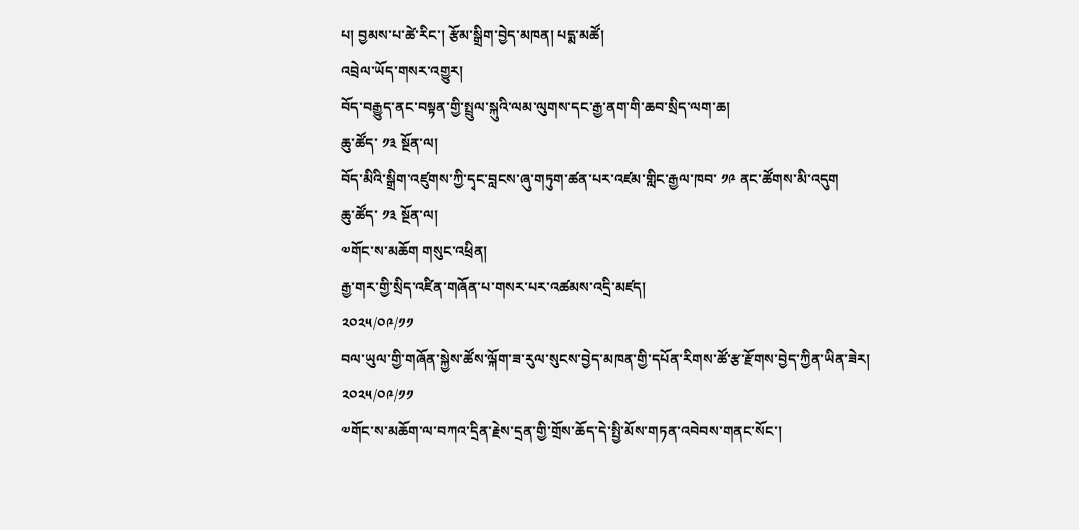པ། བྱམས་པ་ཚེ་རིང་། རྩོམ་སྒྲིག་བྱེད་མཁན། པདྨ་མཚོ།
འབྲེལ་ཡོད་གསར་འགྱུར།
བོད་བརྒྱུད་ནང་བསྟན་གྱི་སྤྲུལ་སྐུའི་ལམ་ལུགས་དང་རྒྱ་ནག་གི་ཆབ་སྲིད་ལག་ཆ།
ཆུ་ཚོད་ ༡༣ སྔོན་ལ།
བོད་མིའི་སྒྲིག་འཛུགས་ཀྱི་དྭང་བླངས་ཞུ་གཏུག་ཚན་པར་འཛམ་གླིང་རྒྱལ་ཁབ་ ༡༩ ནང་ཚོགས་མི་འདུག
ཆུ་ཚོད་ ༡༣ སྔོན་ལ།
༧གོང་ས་མཆོག གསུང་འཕྲིན།
རྒྱ་གར་གྱི་སྲིད་འཛིན་གཞོན་པ་གསར་པར་འཚམས་འདྲི་མཛད།
༢༠༢༥/༠༩/༡༡
བལ་ཡུལ་གྱི་གཞོན་སྐྱེས་ཚོས་ལྐོག་ཟ་རུལ་སུངས་བྱེད་མཁན་གྱི་དཔོན་རིགས་ཚོ་རྩ་རྫོགས་བྱེད་ཀྱིན་ཡིན་ཟེར།
༢༠༢༥/༠༩/༡༡
༧གོང་ས་མཆོག་ལ་བཀའ་དྲིན་རྗེས་དྲན་གྱི་གྲོས་ཆོད་དེ་སྤྱི་མོས་གཏན་འབེབས་གནང་སོང་།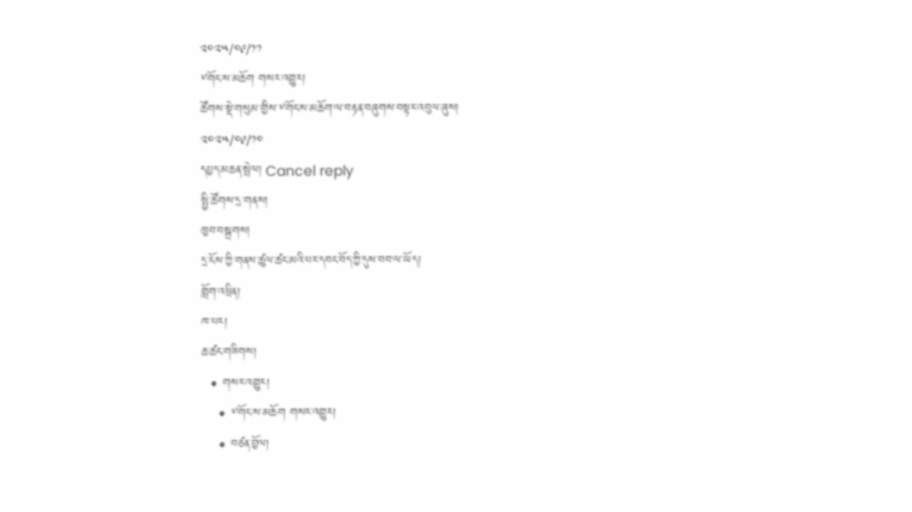༢༠༢༥/༠༩/༡༡
༸གོང་ས་མཆོག གསར་འགྱུར།
ཚོགས་སྡེ་གསུམ་གྱིས་༸གོང་ས་མཆོག་ལ་བརྟན་བཞུགས་བསྟར་འབུལ་ཞུས།
༢༠༢༥/༠༩/༡༠
དཔྱད་མཆན་སྤེལ། Cancel reply
སྤྱི་ཚོགས་དྲ་གནས།
ཁྱབ་བསྒྲགས།
དྲ་ངོས་ཀྱི་གནས་ཚུལ་ཚང་མའི་པར་དབང་བོད་ཀྱི་དུས་བབ་ལ་ཡོད།
གློག་འཕྲིན།
ཁ་པར།
ཆ་ཚང་གཟིགས།
  • གསར་འགྱུར།
    • ༸གོང་ས་མཆོག གསར་འགྱུར།
    • བཙན་བྱོལ།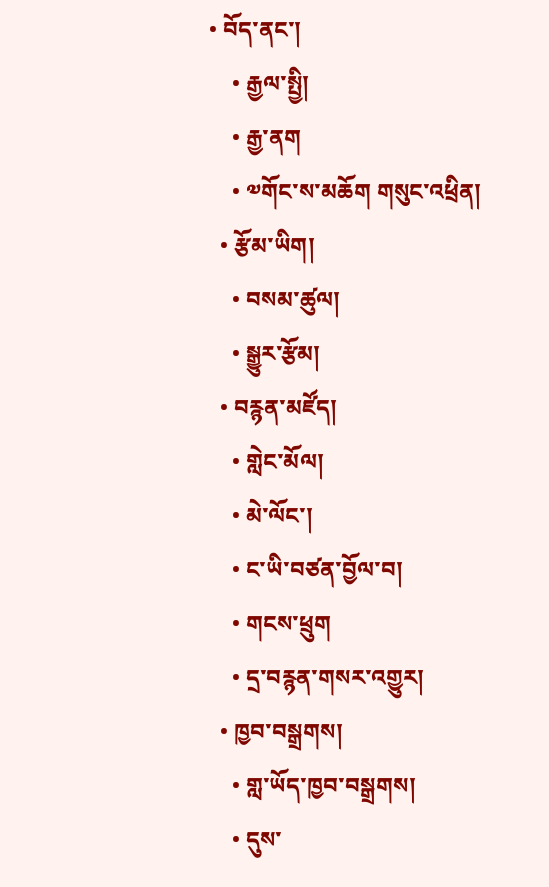• བོད་ནང་།
    • རྒྱལ་སྤྱི།
    • རྒྱ་ནག
    • ༧གོང་ས་མཆོག གསུང་འཕྲིན།
  • རྩོམ་ཡིག།
    • བསམ་ཚུལ།
    • སྒྱུར་རྩོམ།
  • བརྙན་མཛོད།
    • གླེང་མོལ།
    • མེ་ལོང་།
    • ང་ཡི་བཙན་བྱོལ་བ།
    • གངས་ཕྲུག
    • དྲ་བརྙན་གསར་འགྱུར།
  • ཁྱབ་བསྒྲགས།
    • གླ་ཡོད་ཁྱབ་བསྒྲགས།
    • དུས་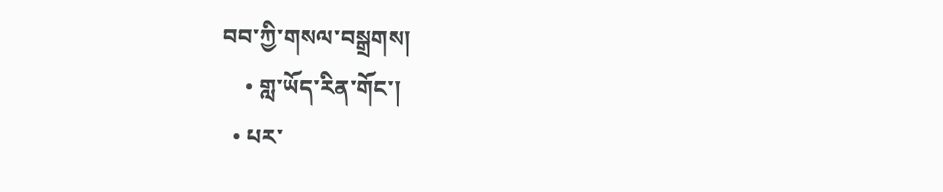བབ་ཀྱི་གསལ་བསྒྲགས།
    • གླ་ཡོད་རིན་གོང་།
  • པར་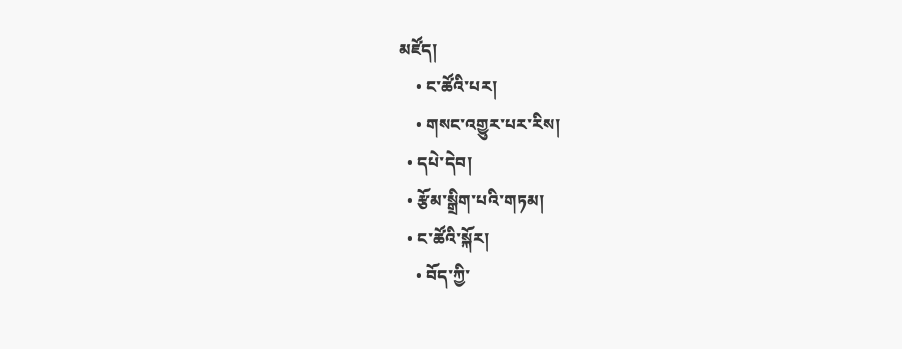མཛོད།
    • ང་ཚོའི་པར།
    • གསང་འགྱུར་པར་རིས།
  • དཔེ་དེབ།
  • རྩོམ་སྒྲིག་པའི་གཏམ།
  • ང་ཚོའི་སྐོར།
    • བོད་ཀྱི་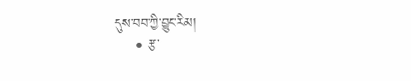དུས་བབ་ཀྱི་བྱུང་རིམ།
    • རྩ་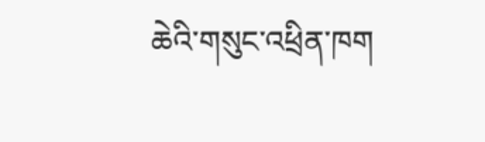ཆེའི་གསུང་འཕྲིན་ཁག